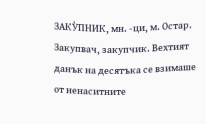ЗАКУ̀ПНИК, мн. -ци, м. Остар. Закупвач, закупчик. Вехтият данък на десятъка се взимаше от ненаситните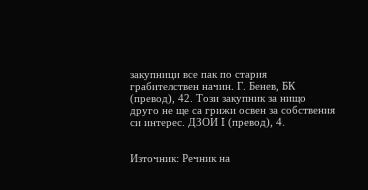закупници все пак по стария грабителствен начин. Г. Бенев, БК (превод), 42. Този закупник за нищо друго не ще са грижи освен за собствения си интерес. ДЗОИ I (превод), 4.


Източник: Речник на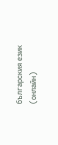българския език (онлайн)